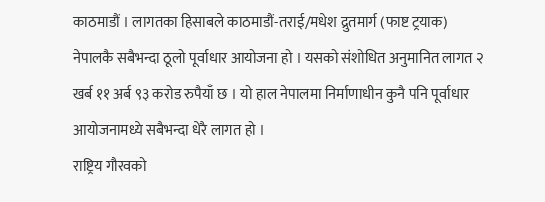काठमाडौं । लागतका हिसाबले काठमाडौं-तराई/मधेश द्रुतमार्ग (फाष्ट ट्रयाक) नेपालकै सबैभन्दा ठूलो पूर्वाधार आयोजना हो । यसको संशोधित अनुमानित लागत २ खर्ब ११ अर्ब ९३ करोड रुपैयाँ छ । यो हाल नेपालमा निर्माणाधीन कुनै पनि पूर्वाधार आयोजनामध्ये सबैभन्दा धेरै लागत हो ।
राष्ट्रिय गौरवको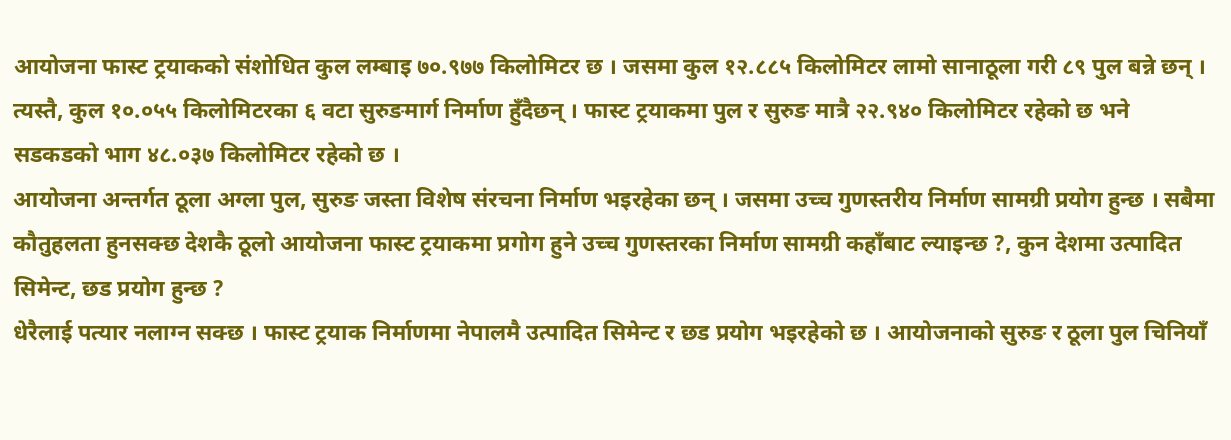आयोजना फास्ट ट्रयाकको संशोधित कुल लम्बाइ ७०.९७७ किलोमिटर छ । जसमा कुल १२.८८५ किलोमिटर लामो सानाठूला गरी ८९ पुल बन्ने छन् । त्यस्तै, कुल १०.०५५ किलोमिटरका ६ वटा सुरुङमार्ग निर्माण हुँदैछन् । फास्ट ट्रयाकमा पुल र सुरुङ मात्रै २२.९४० किलोमिटर रहेको छ भने सडकडको भाग ४८.०३७ किलोमिटर रहेको छ ।
आयोजना अन्तर्गत ठूला अग्ला पुल, सुरुङ जस्ता विशेष संरचना निर्माण भइरहेका छन् । जसमा उच्च गुणस्तरीय निर्माण सामग्री प्रयोग हुन्छ । सबैमा कौतुहलता हुनसक्छ देशकै ठूलो आयोजना फास्ट ट्रयाकमा प्रगोग हुने उच्च गुणस्तरका निर्माण सामग्री कहाँबाट ल्याइन्छ ?, कुन देशमा उत्पादित सिमेन्ट, छड प्रयोग हुन्छ ?
धेरैलाई पत्यार नलाग्न सक्छ । फास्ट ट्रयाक निर्माणमा नेपालमै उत्पादित सिमेन्ट र छड प्रयोग भइरहेको छ । आयोजनाको सुरुङ र ठूला पुल चिनियाँ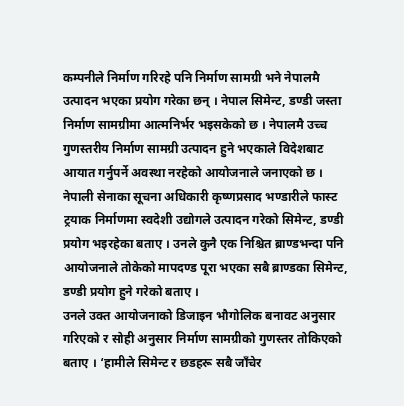कम्पनीले निर्माण गरिरहे पनि निर्माण सामग्री भने नेपालमै उत्पादन भएका प्रयोग गरेका छन् । नेपाल सिमेन्ट, डण्डी जस्ता निर्माण सामग्रीमा आत्मनिर्भर भइसकेको छ । नेपालमै उच्च गुणस्तरीय निर्माण सामग्री उत्पादन हुने भएकाले विदेशबाट आयात गर्नुपर्ने अवस्था नरहेको आयोजनाले जनाएको छ ।
नेपाली सेनाका सूचना अधिकारी कृष्णप्रसाद भण्डारीले फास्ट ट्रयाक निर्माणमा स्वदेशी उद्योगले उत्पादन गरेको सिमेन्ट, डण्डी प्रयोग भइरहेका बताए । उनले कुनै एक निश्चित ब्राण्डभन्दा पनि आयोजनाले तोकेको मापदण्ड पूरा भएका सबै ब्राण्डका सिमेन्ट, डण्डी प्रयोग हुने गरेको बताए ।
उनले उक्त आयोजनाको डिजाइन भौगोलिक बनावट अनुसार गरिएको र सोही अनुसार निर्माण सामग्रीको गुणस्तर तोकिएको बताए । ‘हामीले सिमेन्ट र छडहरू सबै जाँचेर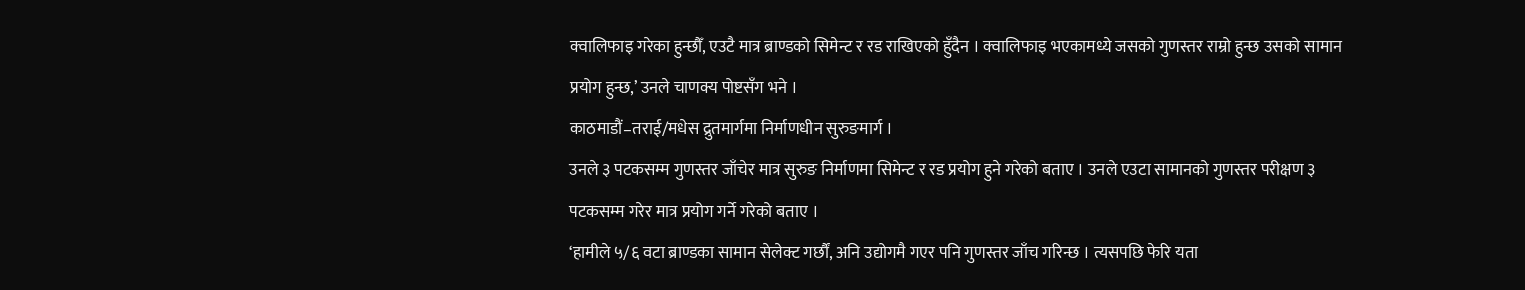क्वालिफाइ गरेका हुन्छौँ, एउटै मात्र ब्राण्डको सिमेन्ट र रड राखिएको हुँदैन । क्वालिफाइ भएकामध्ये जसको गुणस्तर राम्रो हुन्छ उसको सामान प्रयोग हुन्छ,’ उनले चाणक्य पोष्टसँग भने ।
काठमाडौं–तराई/मधेस द्रुतमार्गमा निर्माणधीन सुरुङमार्ग ।
उनले ३ पटकसम्म गुणस्तर जाँचेर मात्र सुरुङ निर्माणमा सिमेन्ट र रड प्रयोग हुने गरेको बताए । उनले एउटा सामानको गुणस्तर परीक्षण ३ पटकसम्म गरेर मात्र प्रयोग गर्ने गरेको बताए ।
‘हामीले ५/६ वटा ब्राण्डका सामान सेलेक्ट गर्छौं, अनि उद्योगमै गएर पनि गुणस्तर जाँच गरिन्छ । त्यसपछि फेरि यता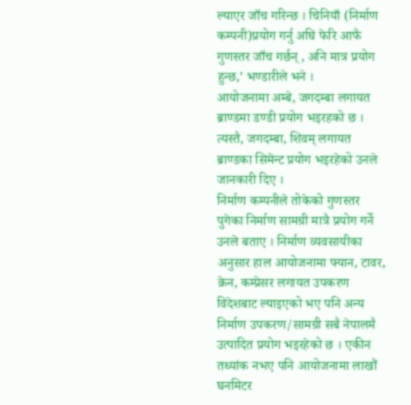ल्याएर जाँच गरिन्छ । चिनियाँ (निर्माण कम्पनी)प्रयोग गर्नु अघि फेरि आफै गुणस्तर जाँच गर्छन्, अनि मात्र प्रयोग हुन्छ,’ भण्डारीले भने ।
आयोजनामा अम्बे, जगदम्बा लगायत ब्राण्डमा डण्डी प्रयोग भइरहको छ । त्यस्तै, जगदम्बा, शिवम् लगायत ब्राण्डका सिमेन्ट प्रयोग भइरहेको उनले जानकारी दिए ।
निर्माण कम्पनीले तोकेको गुणस्तर पुगेका निर्माण सामग्री मात्रै प्रयोग गर्ने उनले बताए । निर्माण व्यवसायीका अनुसार हाल आयोजनामा फ्यान, टावर, क्रेन, कम्प्रेसर लगायत उपकरण विदेशबाट ल्याइएको भए पनि अन्य निर्माण उपकरण/सामग्री सबै नेपालमै उत्पादित प्रयोग भइरहेको छ । एकीन तथ्यांक नभए पनि आयोजनामा लाखौं घनमिटर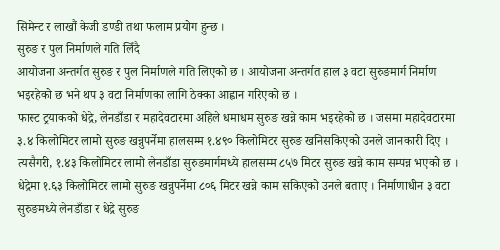सिमेन्ट र लाखौं केजी डण्डी तथा फलाम प्रयोग हुन्छ ।
सुरुङ र पुल निर्माणले गति लिँदै
आयोजना अन्तर्गत सुरुङ र पुल निर्माणले गति लिएको छ । आयोजना अन्तर्गत हाल ३ वटा सुरुङमार्ग निर्माण भइरहेको छ भने थप ३ वटा निर्माणका लागि ठेक्का आह्वान गरिएको छ ।
फास्ट ट्रयाकको धेद्रे, लेनडाँडा र महादेवटारमा अहिले धमाधम सुरुङ खन्ने काम भइरहेको छ । जसमा महादेवटारमा ३.४ किलोमिटर लामो सुरुङ खन्नुपर्नेमा हालसम्म १.४९० किलोमिटर सुरुङ खनिसकिएको उनले जानकारी दिए ।
त्यसैगरी, १.४३ किलोमिटर लामो लेनडाँडा सुरुङमार्गमध्ये हालसम्म ८५७ मिटर सुरुङ खन्ने काम सम्पन्न भएको छ । धेद्रेमा १.६३ किलोमिटर लामो सुरुङ खन्नुपर्नेमा ८०६ मिटर खन्ने काम सकिएको उनले बताए । निर्माणाधीन ३ वटा सुरुङमध्ये लेनडाँडा र धेद्रे सुरुङ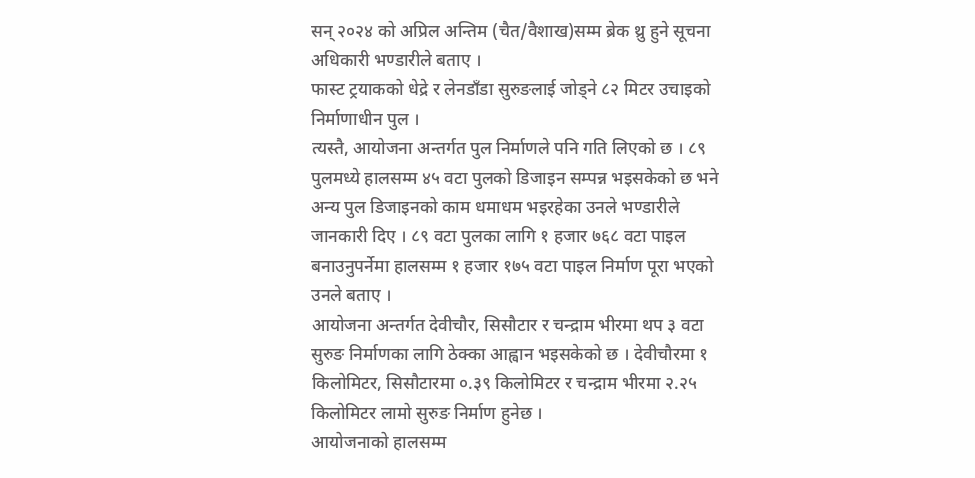सन् २०२४ को अप्रिल अन्तिम (चैत/वैशाख)सम्म ब्रेक थ्रु हुने सूचना अधिकारी भण्डारीले बताए ।
फास्ट ट्रयाकको धेद्रे र लेनडाँडा सुरुङलाई जोड्ने ८२ मिटर उचाइको निर्माणाधीन पुल ।
त्यस्तै, आयोजना अन्तर्गत पुल निर्माणले पनि गति लिएको छ । ८९ पुलमध्ये हालसम्म ४५ वटा पुलको डिजाइन सम्पन्न भइसकेको छ भने अन्य पुल डिजाइनको काम धमाधम भइरहेका उनले भण्डारीले जानकारी दिए । ८९ वटा पुलका लागि १ हजार ७६८ वटा पाइल बनाउनुपर्नेमा हालसम्म १ हजार १७५ वटा पाइल निर्माण पूरा भएको उनले बताए ।
आयोजना अन्तर्गत देवीचौर, सिसौटार र चन्द्राम भीरमा थप ३ वटा सुरुङ निर्माणका लागि ठेक्का आह्वान भइसकेको छ । देवीचौरमा १ किलोमिटर, सिसौटारमा ०.३९ किलोमिटर र चन्द्राम भीरमा २.२५ किलोमिटर लामो सुरुङ निर्माण हुनेछ ।
आयोजनाको हालसम्म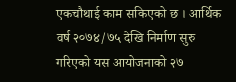एकचौथाई काम सकिएको छ । आर्थिक वर्ष २०७४/७५ देखि निर्माण सुरु गरिएको यस आयोजनाको २७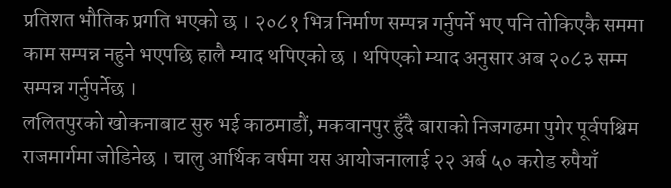प्रतिशत भौतिक प्रगति भएको छ । २०८१ भित्र निर्माण सम्पन्न गर्नुपर्ने भए पनि तोकिएकै सममा काम सम्पन्न नहुने भएपछि हालै म्याद थपिएको छ । थपिएको म्याद अनुसार अब २०८३ सम्म सम्पन्न गर्नुपर्नेछ ।
ललितपुरको खोकनाबाट सुरु भई काठमाडौं, मकवानपुर हुँदै बाराको निजगढमा पुगेर पूर्वपश्चिम राजमार्गमा जोडिनेछ । चालु आर्थिक वर्षमा यस आयोजनालाई २२ अर्ब ५० करोड रुपैयाँ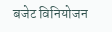बजेट विनियोजन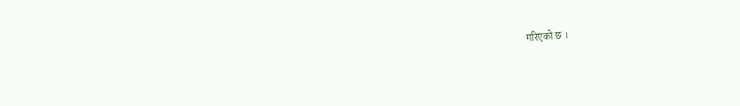गरिएको छ ।